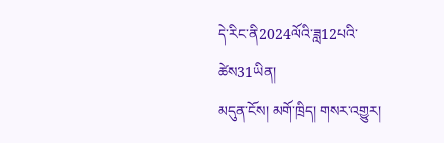དེ་རིང་ནི2024ལོའི་ཟླ12པའི་ཚེས31ཡིན།
མདུན་ངོས། མགོ་ཁྲིད། གསར་འགྱུར།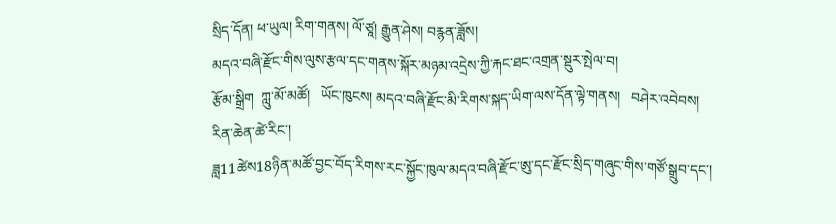སྲིད་དོན། ཕ་ཡུལ། རིག་གནས། ལོ་ཙཱ། རྒྱུན་ཤེས། བརྙན་ཟློས།
མདའ་བཞི་རྫོང་གིས་ལུས་རྩལ་དང་གནས་སྐོར་མཉམ་འདྲེས་ཀྱི་རྐང་ཐང་འགྲན་སྡུར་སྤེལ་བ།
རྩོམ་སྒྲིག  ཀླུ་མོ་མཚོ།   ཡོང་ཁུངས། མདའ་བཞི་རྫོང་མི་རིགས་སྐད་ཡིག་ལས་དོན་ལྟེ་གནས།   བཤེར་འབེབས། རིན་ཆེན་ཚེ་རིང་།
ཟླ11ཚེས18ཉིན་མཚོ་བྱང་བོད་རིགས་རང་སྐྱོང་ཁུལ་མདའ་བཞི་རྫོང་ཨུ་དང་རྫོང་སྲིད་གཞུང་གིས་གཙོ་སྒྲུབ་དང་།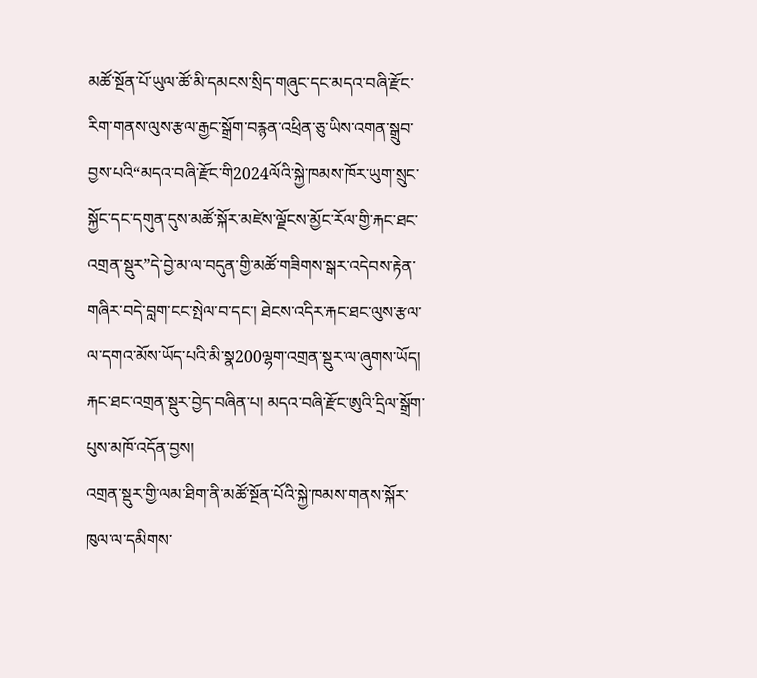མཚོ་སྔོན་པོ་ཡུལ་ཚོ་མི་དམངས་སྲིད་གཞུང་དང་མདའ་བཞི་རྫོང་རིག་གནས་ལུས་རྩལ་རྒྱང་སྒྲོག་བརྙན་འཕྲིན་ཅུ་ཡིས་འགན་སྒྲུབ་བྱས་པའི“མདའ་བཞི་རྫོང་གི2024ལོའི་སྐྱེ་ཁམས་ཁོར་ཡུག་སྲུང་སྐྱོང་དང་དགུན་དུས་མཚོ་སྐོར་མཛེས་ལྗོངས་མྱོང་རོལ་གྱི་རྐང་ཐང་འགྲན་སྡུར”དེ་བྱེ་མ་ལ་བདུན་གྱི་མཚོ་གཟིགས་སྒར་འདེབས་རྟེན་གཞིར་བདེ་བླག་ངང་སྤེལ་བ་དང་། ཐེངས་འདིར་རྐང་ཐང་ལུས་རྩལ་ལ་དགའ་མོས་ཡོད་པའི་མི་སྣ200ལྷག་འགྲན་སྡུར་ལ་ཞུགས་ཡོད།
རྐང་ཐང་འགྲན་སྡུར་བྱེད་བཞིན་པ། མདའ་བཞི་རྫོང་ཨུའི་དྲིལ་སྒྲོག་པུས་མཁོ་འདོན་བྱས།
འགྲན་སྡུར་གྱི་ལམ་ཐིག་ནི་མཚོ་སྔོན་པོའི་སྐྱེ་ཁམས་གནས་སྐོར་ཁུལ་ལ་དམིགས་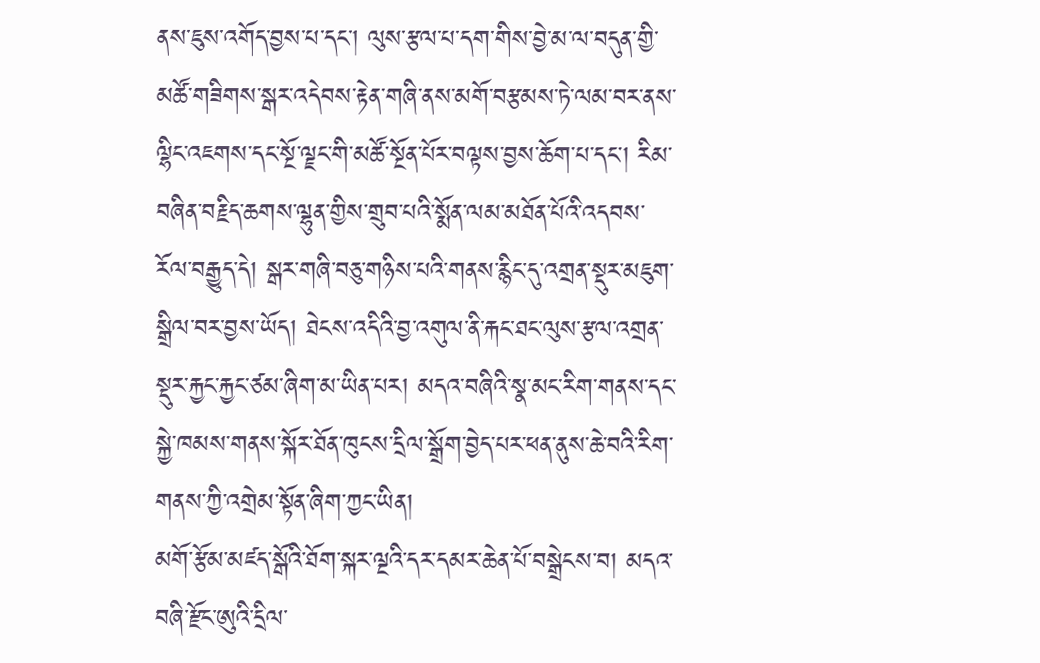ནས་ཇུས་འགོད་བྱས་པ་དང་། ལུས་རྩལ་པ་དག་གིས་བྱེ་མ་ལ་བདུན་གྱི་མཚོ་གཟིགས་སྒར་འདེབས་རྟེན་གཞི་ནས་མགོ་བརྩམས་ཏེ་ལམ་བར་ནས་ལྷིང་འཇགས་དང་སྔོ་ལྗང་གི་མཚོ་སྔོན་པོར་བལྟས་བྱས་ཆོག་པ་དང་། རིམ་བཞིན་བརྗིད་ཆགས་ལྷུན་གྱིས་གྲུབ་པའི་སྨོན་ལམ་མཐོན་པོའི་འདབས་རོལ་བརྒྱུད་དེ། སྒར་གཞི་བཅུ་གཉིས་པའི་གནས་རྙིང་དུ་འགྲན་སྡུར་མཇུག་སྒྲིལ་བར་བྱས་ཡོད། ཐེངས་འདིའི་བྱ་འགུལ་ནི་རྐང་ཐང་ལུས་རྩལ་འགྲན་སྡུར་རྐྱང་རྐྱང་ཙམ་ཞིག་མ་ཡིན་པར། མདའ་བཞིའི་སྣ་མང་རིག་གནས་དང་སྐྱེ་ཁམས་གནས་སྐོར་ཐོན་ཁུངས་དྲིལ་སྒྲོག་བྱེད་པར་ཕན་ནུས་ཆེ་བའི་རིག་གནས་ཀྱི་འགྲེམ་སྟོན་ཞིག་ཀྱང་ཡིན།
མགོ་རྩོམ་མཛད་སྒོའི་ཐོག་སྐར་ལྔའི་དར་དམར་ཆེན་པོ་བསྒྲེངས་བ། མདའ་བཞི་རྫོང་ཨུའི་དྲིལ་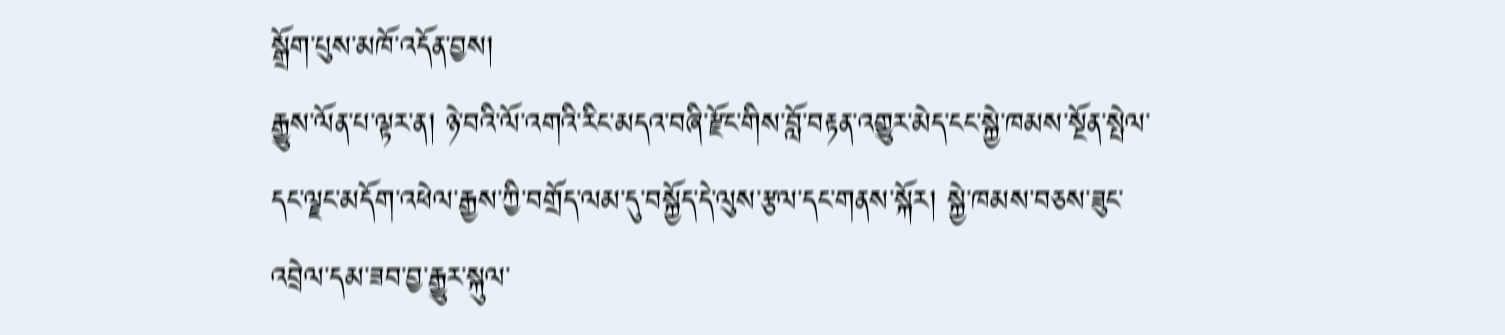སྒྲོག་པུས་མཁོ་འདོན་བྱས།
རྒྱུས་ལོན་པ་ལྟར་ན། ཉེ་བའི་ལོ་འགའི་རིང་མདའ་བཞི་རྫོང་གིས་བློ་བརྟན་འགྱུར་མེད་ངང་སྐྱེ་ཁམས་སྔོན་སྤེལ་དང་ལྗང་མདོག་འཕེལ་རྒྱས་ཀྱི་བགྲོད་ལམ་དུ་བསྐྱོད་དེ་ལུས་རྩལ་དང་གནས་སྐོར། སྐྱེ་ཁམས་བཅས་ཟུང་འབྲེལ་དམ་ཟབ་བྱ་རྒྱུར་སྐུལ་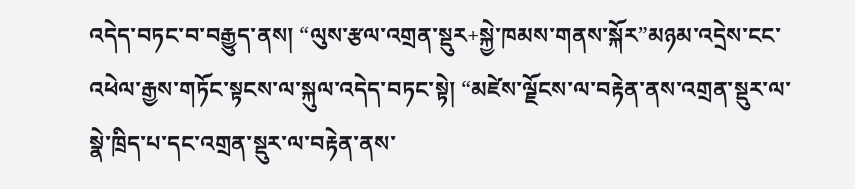འདེད་བཏང་བ་བརྒྱུད་ནས། “ལུས་རྩལ་འགྲན་སྡུར+སྐྱེ་ཁམས་གནས་སྐོར”མཉམ་འདྲེས་ངང་འཕེལ་རྒྱས་གཏོང་སྟངས་ལ་སྐུལ་འདེད་བཏང་སྟེ། “མཛེས་ལྗོངས་ལ་བརྟེན་ནས་འགྲན་སྡུར་ལ་སྣེ་ཁྲིད་པ་དང་འགྲན་སྡུར་ལ་བརྟེན་ནས་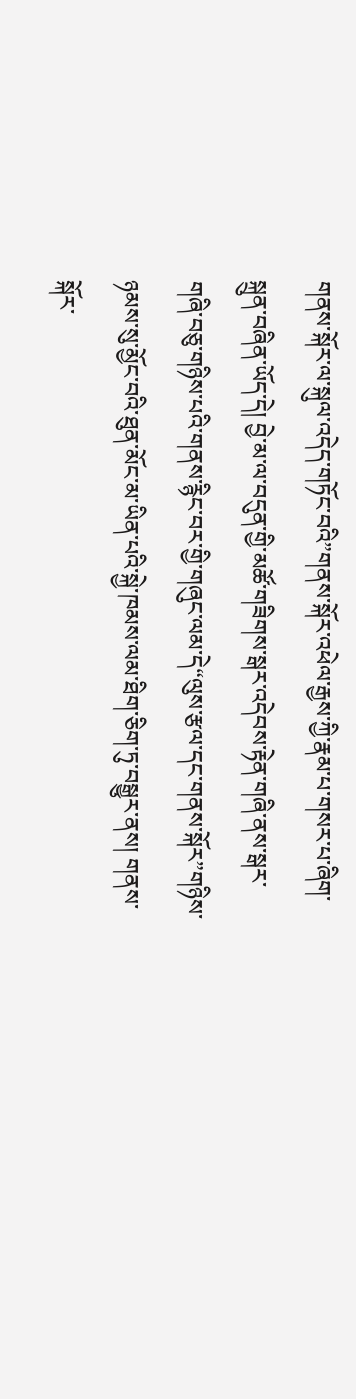གནས་སྐོར་ལ་སྐུལ་འདེད་གཏོང་བའི”གནས་སྐོར་འཕེལ་རྒྱས་ཀྱི་རྣམ་པ་གསར་པ་ཞིག་སྐྲུན་བཞིན་ཡོད་དེ། བྱེ་མ་ལ་བདུན་གྱི་མཚོ་གཟིགས་སྒར་འདེབས་རྟེན་གཞི་ནས་སྒར་གཞི་བཅུ་གཉིས་པའི་གནས་རྙིང་བར་གྱི་གཞུང་ལམ་དེ“ལུས་རྩལ་དང་གནས་སྐོར”གཉིས་ཉམས་སུ་མྱོང་བའི་ཐུན་མོང་མ་ཡིན་པའི་སྐྱེ་ཁམས་ལམ་ཐིག་ཅིག་ཏུ་བསྒྱུར་ནས། གནས་སྐོར་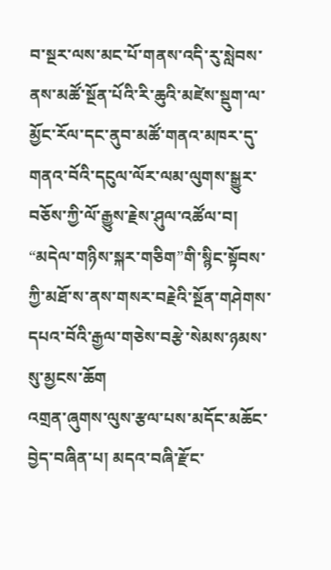བ་སྔར་ལས་མང་པོ་གནས་འདི་རུ་སླེབས་ནས་མཚོ་སྔོན་པོའི་རི་ཆུའི་མཛེས་སྡུག་ལ་མྱོང་རོལ་དང་ནུབ་མཚོ་གནའ་མཁར་དུ་གནའ་བོའི་དངུལ་ལོར་ལམ་ལུགས་སྒྱུར་བཅོས་ཀྱི་ལོ་རྒྱུས་རྗེས་ཤུལ་འཚོལ་བ། “མདེལ་གཉིས་སྐར་གཅིག”གི་སྙིང་སྟོབས་ཀྱི་མཐོ་ས་ནས་གསར་བརྗེའི་སྔོན་གཤེགས་དཔའ་བོའི་རྒྱལ་གཅེས་བརྩེ་སེམས་ཉམས་སུ་མྱངས་ཆོག
འགྲན་ཞུགས་ལུས་རྩལ་པས་མདོང་མཆོང་བྱེད་བཞིན་པ། མདའ་བཞི་རྫོང་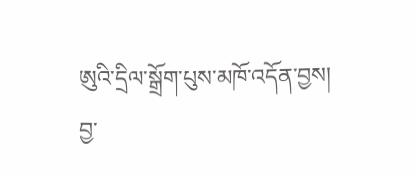ཨུའི་དྲིལ་སྒྲོག་པུས་མཁོ་འདོན་བྱས།
བྱ་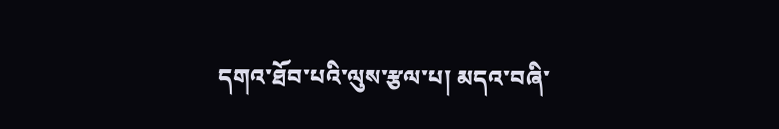དགའ་ཐོབ་པའི་ལུས་རྩལ་པ། མདའ་བཞི་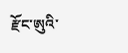རྫོང་ཨུའི་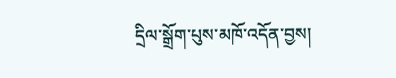དྲིལ་སྒྲོག་པུས་མཁོ་འདོན་བྱས།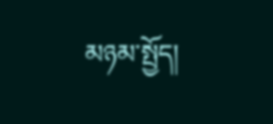མཉམ་སྤྱོད།